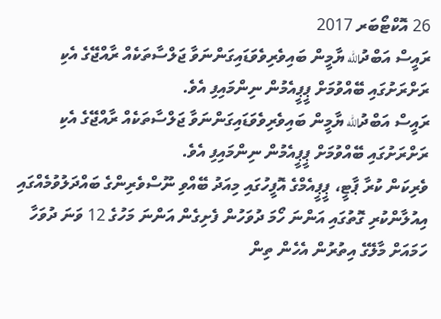26 އޮކްޓޯބަރ 2017
ރައީސް އަބްދުالله ޔާމީން ބައިވެރިވެވަޑައިގަންނަވާ ޖަލްސާތަކެއް ރާއްޖޭގެ އެކި ރަށްރަށުގައި ބޭއްވުމަށް ޕީޕީއެމުން ނިންމައިފި އެވެ.
ރައީސް އަބްދުالله ޔާމީން ބައިވެރިވެވަޑައިގަންނަވާ ޖަލްސާތަކެއް ރާއްޖޭގެ އެކި ރަށްރަށުގައި ބޭއްވުމަށް ޕީޕީއެމުން ނިންމައިފި އެވެ.
ވެރިކަން ކުރާ ޕާޓީ، ޕީޕީއެމްގެ އޮފީހުގައި މިއަދު ބޭއްވި ނޫސްވެރިންގެ ބައްދަލުވުމެއްގައި އިއުލާންކުރި ގޮތުގައި އަންނަ ހޯމަ ދުވަހުން ފެށިގެން އަންނަ މަހުގެ 12 ވަނަ ދުވަހާ ހަމައަށް މާލޭގެ އިތުރުން އެހެން ތިން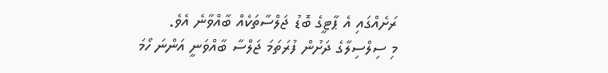ރަށެއްގައި އެ ޕާޓީގެ ބޮޑު ޖަލްސާތަކެއް ބާއްވާނެ އެވެ.
މި ސިލްސިލާގެ ދަށުން ފުރަތަމަ ޖަލްސާ ބާއްވަނީ އަންނަ ހޯމަ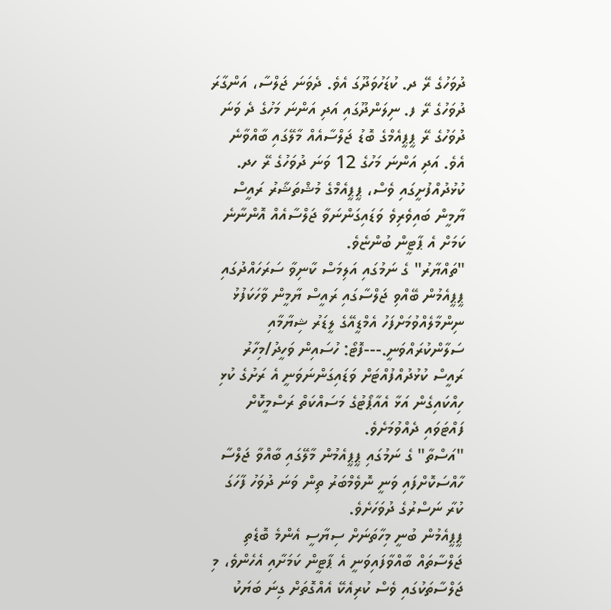ދުވަހުގެ ރޭ ދ. ކުޑަހުވަދޫގަ އެވެ. ދެވަނަ ޖަލްސާ، އަންގާރަ ދުވަހުގެ ރޭ ފ. ނިލަންދޫގައި އަދި އަންނަ މަހުގެ ދެ ވަނަ ދުވަހުގެ ރޭ ޕީޕީއެމްގެ ބޮޑު ޖަލްސާއެއް މާލޭގައި ބާއްވާނެ އެވެ. އަދި އަންނަ މަހުގެ 12 ވަނަ ދުވަހުގެ ރޭ ހދ. ކުޅުދުއްފުށީގައި ވެސް، ޕީޕީއެމްގެ މުޝްތަޝާރު ރައީސް ޔާމީން ބައިވެރިވެ ވަޑައިގަންނަވާ ޖަލްސާއެއް އޮންނާނެ ކަމަށް އެ ޕާޓީން ބުންޏެވެ.
"ތައްޔާރު" ގެ ނަމުގައި އަލިމަސް ކާނިވާ ސަރަހައްދުގައި ޕީޕީއެމުން ބޭއްވި ޖަލްސާގައި ރައީސް ޔާމީން ވާހަކަފުޅު ނިންމާލެއްވުމަށްފަހު އެމްޑީއޭގެ ލީޑަރު ޝިޔާމާއި ސަލާންކުރައްވަނީ.---ފޮޓޯ: ހުސައިން ވަހީދު/މިހާރު
ރައީސް ކުޅުދުއްފުއްޓަށް ވަޑައިގަންނަވަނީ އެ ރަށުގެ ކުޅި ހިއްކައިގެން އަޅާ އެއާޕޯޓުގެ މަސައްކަތް ރަސްމީކޮށް ފައްޓަވައި ދެއްވުމަށެވެ.
"އަސްތާ" ގެ ނަމުގައި ޕީޕީއެމުން މާލޭގައި ބާއްވާ ޖަލްސާ ހާއްސަކޮށްފައި ވަނީ ނޮވެމްބަރު ތިން ވަނަ ދުވަހު ފާހަގަ ކުރާ ނަސްރުގެ ދުވަހަށެވެ.
ޕީޕީއެމުން ބުނީ މިހާތަނަށް ސިޔާސީ އެންމެ ބޮޑެތި ޖަލްސާތައް ބާއްވާފައިވަނީ އެ ޕާޓީން ކަމަށާއި އެހެންވެ، މި ޖަލްސާތަކުގައި ވެސް ކުރިއެކޭ އެއްގޮތަށް ގިނަ ބަޔަކު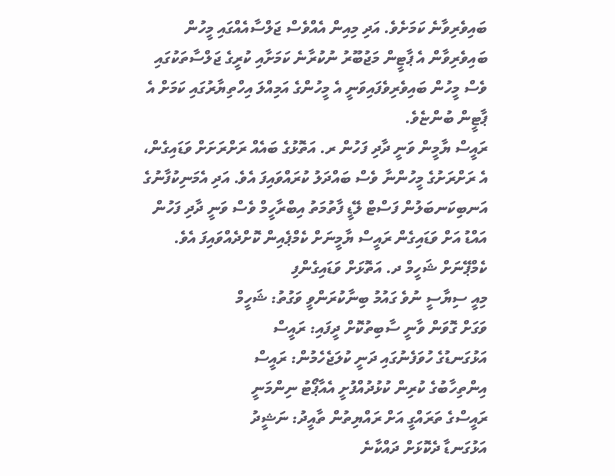ބައިވެރިވާނެ ކަމަށެވެ. އަދި މިއިން އެއްވެސް ޖަލްސާއެއްގައި މީހުން ބައިވެރިވާން އެ ޕާޓީން މަޖުބޫރު ނުކުރާނެ ކަމަށާއި ކުރީގެ ޖަލްސާތަކުގައި ވެސް މީހުން ބައިވެރިވެފައިވަނީ އެ މީހުންގެ އަމިއްލަ އިހްތިޔާރުގައި ކަމަށް އެ ޕާޓީން ބުންޏެވެ.
ރައީސް ޔާމީން ވަނީ ދާދި ފަހުން ރ. އަތޮޅުގެ ބައެއް ރަށްރަށަށް ވަޑައިގެން، އެ ރަށްރަށުގެ މީހުންނާ ވެސް ބައްދަލު ކުރައްވައިފަ އެވެ. އަދި އެމަނިކުފާނުގެ އަނބިކަނބަލުން ފަސްޓް ލޭޑީ ފާތުމަތު އިބްރާހީމް ވެސް ވަނީ ދާދި ފަހުން އައްޑު އަށް ވަޑައިގެން ރައީސް ޔާމީނަށް ކެމްޕެއިން ކޮށްދެއްވައިފަ އެވެ.
ކެމްޕޭނަށް ޝަހީމް ދ. އަތޮޅަށް ވަޑައިގެންފި
މިއީ ސިޔާސީ ނުވެ ގައުމު ބިނާކުރަންވީ ވަގުތު: ޝަހީމް
ވަގަށް ގޮވަން ވާނީ ސާބިތުކޮށް ދީފައި: ރައީސް
އަޅުގަނޑުގެ ހުވަފެނުގައި ދަނީ ކުލަޖެހެމުން: ރައީސް
އިންތިހާބުގެ ކުރިން ކުޅުދުއްފުށީ އެއާޕޯޓު ނިންމަނީ
ރައީސްގެ ތަރައްގީ އަށް ރައްޔިތުން ތާއީދު: ނަޝީދު
އަޅުގަނޑާ ދެކޮޅަށް ދައްކާނެ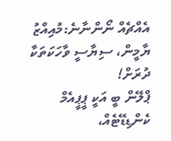އެއްޗެއް ނޯންނާނެ:މުއިއްޒު
ޔާމީން، ސިޔާސީ ވާހަކަތަކާ ދުރަށް!
ޕްލޭން ބީ އަކީ ޕީޕީއެމް ކެންޑިޑޭޓެއް،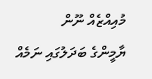މުއިއްޒެއް ނޫން
ޔާމީންގެ ބަދަލުގައި ނަމެއް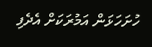ހުށަހަޅަން އަމުރަކަށް އެދެފި